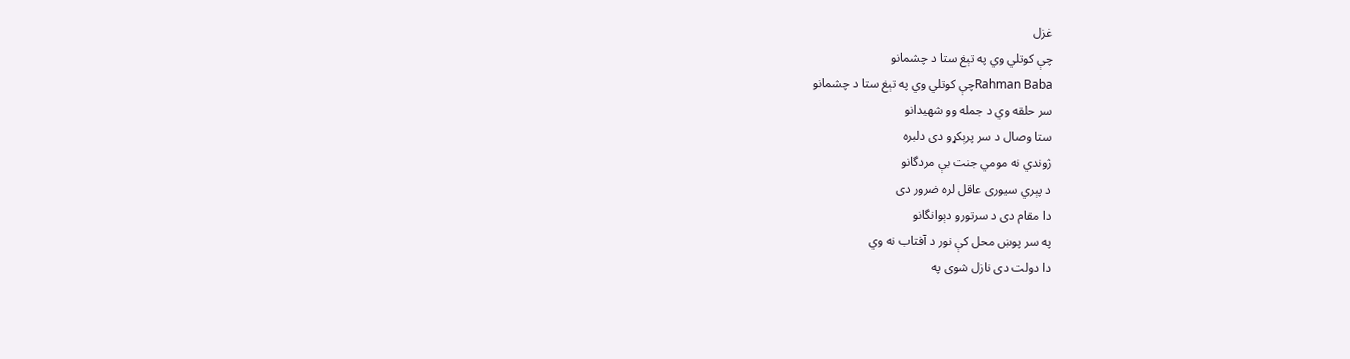غزل
چې کوتلي وي په تېغ ستا د چشمانو
Rahman Babaچې کوتلي وي په تېغ ستا د چشمانو
سر حلقه وي د جمله وو شهيدانو
ستا وصال د سر پرېکړو دی دلبره
ژوندي نه مومي جنت بې مردگانو
د پېري سيوری عاقل لره ضرور دی
دا مقام دی د سرتورو دېوانگانو
په سر پوښ محل کې نور د آفتاب نه وي
دا دولت دی نازل شوی په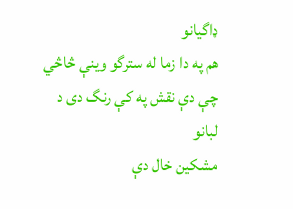ډاگيانو
هم په دا زما له سترگو وينې څاڅي
چې دې نقش په کې رنگ دی د لبانو
مشکين خال دې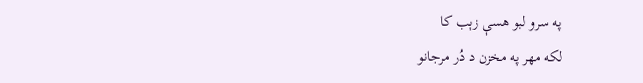په سرو لبو هسې زېب کا
لکه مهر په مخزن د دُر مرجانو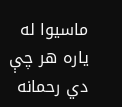ماسيوا له ياره هر چې دي رحمانه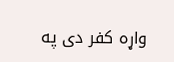واړه کفر دی په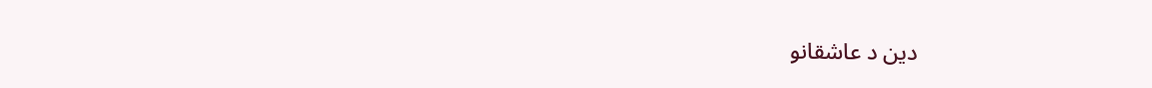دين د عاشقانو